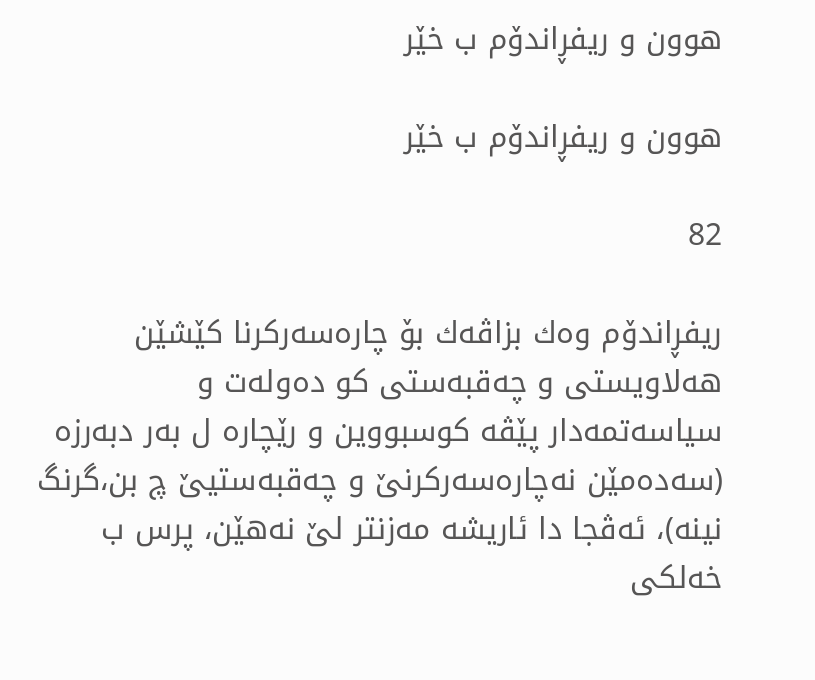هوون و ریفڕاندۆم ب خێر

هوون و ریفڕاندۆم ب خێر

82

ریفڕاندۆم وه‌ك بزاڤه‌ك بۆ چاره‌سه‌ركرنا كێشێن هه‌لاویستى و چه‌قبه‌ستى كو ده‌وله‌ت و سیاسه‌تمه‌دار پێڤه‌ كوسبووین و رێچاره‌ ل به‌ر دبه‌رزه‌ (سه‌ده‌مێن نه‌چاره‌سه‌ركرنێ و چه‌قبه‌ستیێ چ بن،گرنگ نینه‌)، ئه‌ڤجا دا ئاریشه‌ مه‌زنتر لێ نه‌هێن، پرس ب خه‌لكى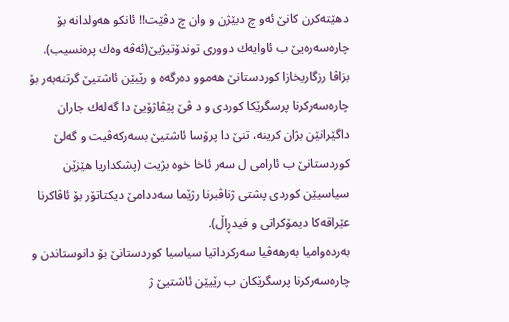دهێته‌كرن كانێ ئه‌و چ دبێژن و وان چ دڤێت!! ئانكو هه‌ولدانه‌ بۆ چاره‌سه‌ره‌یێ ب ئاوایه‌ك دوورى توندۆتیژیێ(ئه‌ڤه‌ وه‌ك پره‌نسیب).
بزاڤا رزگاریخازا كوردستانێ هه‌موو ده‌رگه‌ه و رێیێن ئاشتیێ گرتنه‌به‌ر بۆ چاره‌سه‌ركرنا پرسگرێكا كوردى و د ڤێ پێڤاژۆیێ دا گه‌له‌ك جاران داگێرانێن بژان كرینه‌، تنێ دا پرۆسا ئاشتیێ بسه‌ركه‌ڤیت و گه‌لێ كوردستانێ ب ئارامى ل سه‌ر ئاخا خوه‌ بژیت (پشكداریا هێزێن سیاسیێن كوردى پشتى ژناڤبرنا رژێما سه‌ددامێ دیكتاتۆر بۆ ئاڤاكرنا عێراقه‌كا دیمۆكراتى و فیدڕاڵ).
به‌رده‌وامیا به‌رهه‌ڤیا سه‌ركرداتیا سیاسیا كوردستانێ بۆ دانوستاندن و چاره‌سه‌ركرنا پرسگرێكان ب رێیێن ئاشتیێ ژ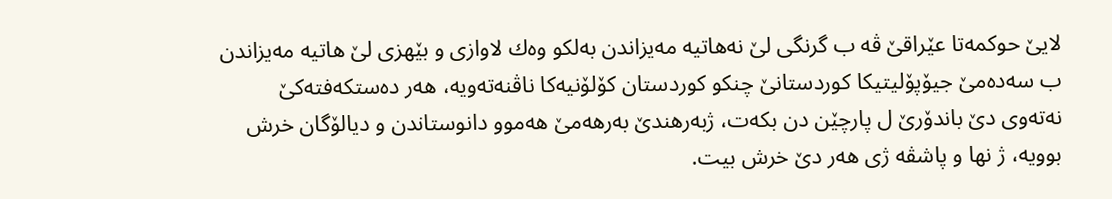لایێ حوكمه‌تا عێراقێ ڤه‌ ب گرنگى لێ نه‌هاتیه‌ مه‌یزاندن به‌لكو وه‌ك لاوازى و بێهزى لێ هاتیه‌ مه‌یزاندن ب سه‌ده‌مێ جیۆپۆلیتیكا كوردستانێ چنكو كوردستان كۆلۆنیه‌كا ناڤنه‌ته‌ویه‌، هه‌ر ده‌ستكه‌فته‌كێ نه‌ته‌وى دێ باندۆرێ ل پارچێن دن بكه‌ت، ژبه‌رهندێ به‌رهه‌مێ هه‌موو دانوستاندن و دیالۆگان خرش بوویه‌، ژ نها و پاشڤه‌ ژى هه‌ر دێ خرش بیت.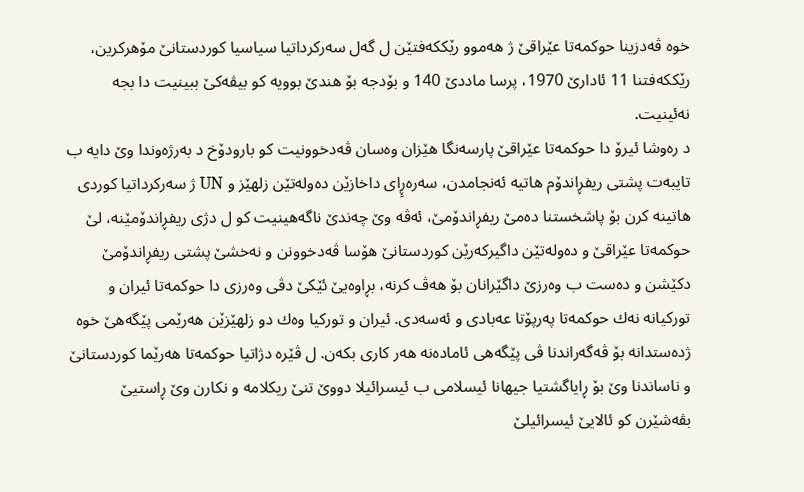خوه‌ ڤه‌دزینا حوكمه‌تا عێراقێ ژ هه‌موو رێككه‌فتێن ل گه‌ل سه‌ركرداتیا سیاسیا كوردستانێ مۆهركرین، رێككه‌فتنا 11 ئادارێ 1970، پرسا ماددێ 140 و بۆدجه‌ بۆ هندێ بوویه‌ كو بیڤه‌كێ ببینیت دا بجه نه‌ئینیت.
د ره‌وشا ئیرۆ دا حوكمه‌تا عێراقێ پارسه‌نگا هێزان وه‌سان ڤه‌دخوونیت كو بارودۆخ د به‌رژه‌وندا وێ دایه‌ ب تایبه‌ت پشتى ریفڕاندۆم هاتیه‌ ئه‌نجامدن، سه‌ره‌ڕِاى داخازێن ده‌وله‌تێن زلهێز و UN ژ سه‌ركرداتیا كوردى هاتینه‌ كرن بۆ پاشخستنا ده‌مێ ریفڕاندۆمێ، ئه‌ڤه‌ وێ چه‌ندێ ناگه‌هینیت كو ل دژى ریفڕاندۆمێنه‌، لێ حوكمه‌تا عێراقێ و ده‌وله‌تێن داگیركه‌رێن كوردستانێ هۆسا ڤه‌دخوونن و نه‌خشێ پشتى ریفڕاندۆمێ دكێشن و ده‌ست ب وه‌رزێ داگێرانان بۆ هه‌ڤ كرنه‌، بڕاوه‌یێ ئێكێ دڤى وه‌رزى دا حوكمه‌تا ئیران و توركیانه‌ نه‌ك حوكمه‌تا په‌رپۆتا عه‌بادى و ئه‌سه‌دى. ئیران و توركیا وه‌ك دو زلهێزێن هه‌رێمى پێگه‌هێ خوه‌ ژده‌ستدانه‌ بۆ ڤه‌گه‌راندنا ڤى پێگه‌هى ئاماده‌نه‌ هه‌ر كارى بكه‌ن. ل ڤێره‌ دژاتیا حوكمه‌تا هه‌رێما كوردستانێ و ناساندنا وێ بۆ ڕایاگشتیا جیهانا ئیسلامى ب ئیسرائیلا دووێ تنێ ریكلامه‌ و نكارن وێ ڕاستیێ بڤه‌شێرن كو ئالایێ ئیسرائیلێ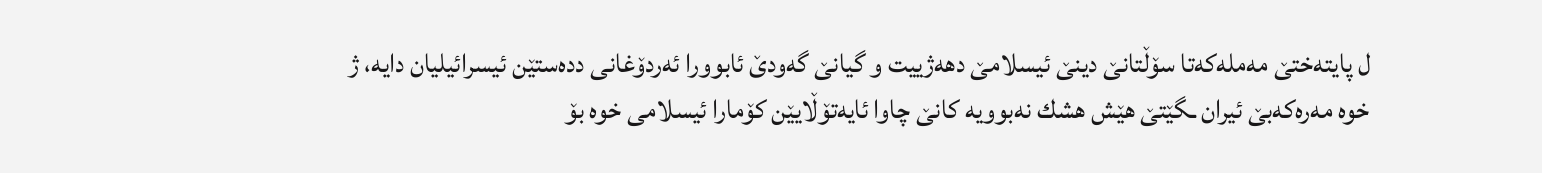ل پایته‌ختێ مه‌مله‌كه‌تا سۆڵتانێ دینێ ئیسلامێ دهه‌ژییت و گیانێ گه‌ودێ ئابوورا ئه‌ردۆغانى دده‌ستێن ئیسرائیلیان دایه‌، ژ خوه‌ مه‌ره‌كه‌بێ ئیران ـگێتێ هێش هشك نه‌بوویه‌ كانێ چاوا ئایه‌تۆڵایێن كۆمارا ئیسلامى خوه‌ بۆ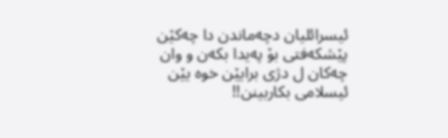ئیسرائلیان دچه‌ماندن دا چه‌كێن پێشكه‌فتى بۆ په‌یدا بكه‌ن و وان چه‌كان ل دژى برایێن خوه‌ یێن ئیسلامى بكاربینن!!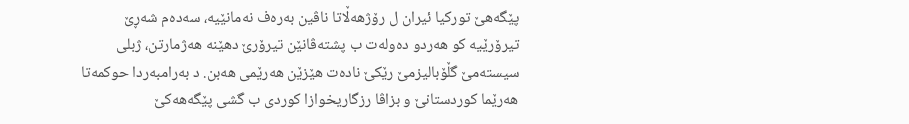پێگه‌هێ توركیا ئیران ل رۆژهه‌ڵاتا ناڤین به‌ره‌ف نه‌مانێیه‌، سه‌ده‌م شه‌ڕێ تیرۆرێیه‌ كو هه‌ردو ده‌وله‌ت ب پشته‌ڤانێن تیرۆرێ دهێنه‌ هه‌ژمارتن، ژبلى سیسته‌مێ گڵۆبالیزمێ رێكێ ناده‌ت هێزێن هه‌رێمى هه‌بن. د به‌رامبه‌ردا حوكمه‌تا هه‌رێما كوردستانێ و بزاڤا رزگاریخوازا كوردى ب گشى پێگه‌هه‌كێ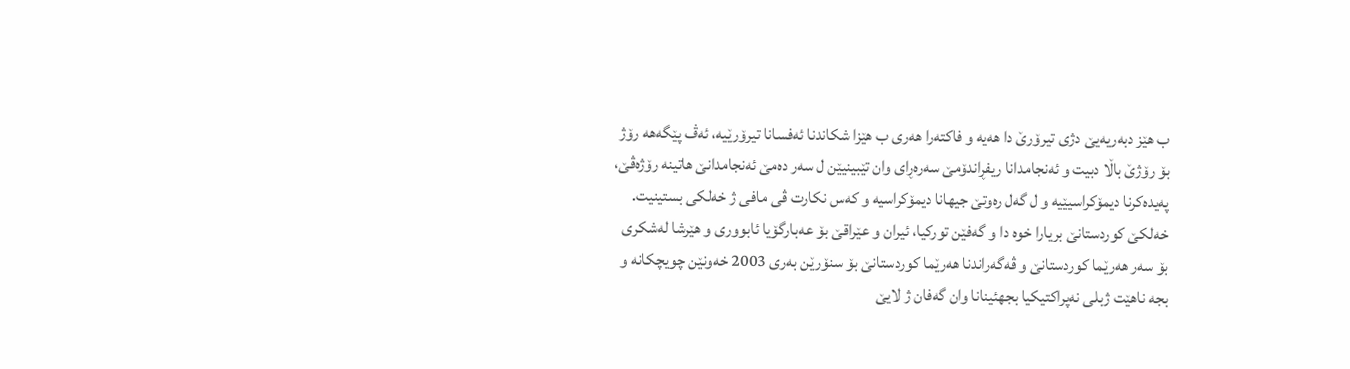ب هێز دبه‌ریه‌یێ دژى تیرۆرێ دا هه‌یه‌ و فاكته‌را هه‌رى ب هێزا شكاندنا ئه‌فسانا تیرۆرێیه‌، ئه‌ڤ پێگه‌هه‌ رۆژ بۆ رۆژێ باڵا دبیت و ئه‌نجامدانا ریفڕاندۆمێ سه‌ره‌ڕاى وان تێبینیێن ل سه‌ر ده‌مێ ئه‌نجامدانێ هاتینه‌ رۆژه‌ڤێ، په‌یده‌كرنا دیمۆكراسیێیه‌ و ل گه‌ل ره‌وتێ جیهانا دیمۆكراسیه‌ و كه‌س نكارت ڤى مافى ژ خه‌لكى بستینیت. خه‌لكێ كوردستانێ بریارا خوه‌ دا و گه‌فێن توركیا، ئیران و عێراقێ بۆ عه‌بارگۆیا ئابوورى و هێرشا له‌شكرى بۆ سه‌ر هه‌رێما كوردستانێ و ڤه‌گه‌راندنا هه‌رێما كوردستانێ بۆ سنۆرێن به‌رى 2003 خه‌ونێن چویچكانه‌ و بجه ناهێت ژبلى نه‌پراكتیكیا بجهئینانا وان گه‌فان ژ لایێ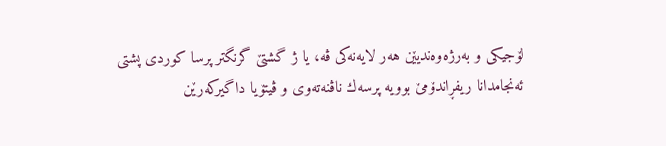لۆجیكى و به‌رژه‌وه‌ندیێن هه‌ر لایه‌نه‌كى ڤه‌، یا ژ گشتێ گرنگتر پرسا كوردى پشتى ئه‌نجامدانا ریفڕاندۆمێ بوویه‌ پرسه‌ك ناڤنه‌ته‌وى و ڤیتۆیا داگیركه‌رێن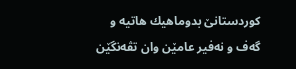كوردستانێ بدوماهیك هاتیه‌ و گه‌ف و نه‌فیر عامێن وان تڤه‌نگێن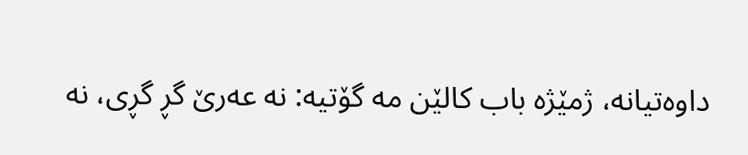داوه‌تیانه‌، ژمێژه‌ باب كالێن مه‌ گۆتیه‌: نه‌ عه‌رێ گڕ گڕى، نه‌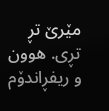مێرێ تڕ تڕى. هوون و ریفڕاندۆم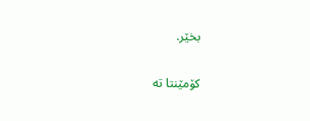بخێر.

کۆمێنتا تە